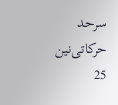سرحد حرکاتی‌نین 25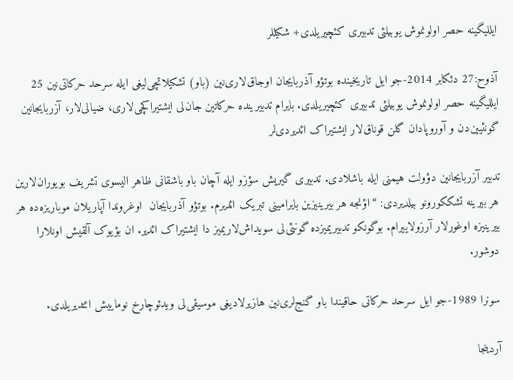ایللیگینه حصر اولونموش یوبیلئی تدبیری کئچیریلدی+ شکیللر

آذوح:27 دئکابر 2014-جو ایل تاریخینده بوتؤو آذربایجان اوجاق‌لاری‌نین (باو) تشکیلاتچی‌لیغی ایله سرحد حرکاتی‌نین 25 ایللیگینه حصر اولونموش یوبیلئی تدبیری کئچیریلدی. بایرام تدبیرینده حرکاتین جان‌لی ایشتیراکچی‌لاری، ضیا‌لی‌لار، آزربایجانین گونئیین‌دن و آوروپا‌دان گلن قوناق‌لار ایشتیراک ائدیردی‌لر

تدبیر آزربایجانین دؤولت هیمنی ایله باشلادی. تدبیری گیریش سؤزو ایله آچان باو باشقانی ظاهر الیسوی تشریف بویوران‌لارین هر بیرینه تشککورونو بیلدیردی: “اؤنجه هر بیرینیزین بایرامینی تبریک ائدیرم. بوتؤو آذربایجان  اوغروندا آپاریلان موباریزه‌ده هر بیرینیزه اوغورلار آرزولاییرام. بوگونکو تدبیریمیزده گونئی‌لی سویداش‌لاریمیز دا ایشتیراک ائدیر. ان بؤیوک آلقیش اونلارا دوشور.

سونرا 1989-جو ایل سرحد حرکاتی حاقیندا باو گنج‌لری‌نین هازیرلادیغی موسیقی‌لی ویدئوچارخ نوماییش ائتدیریلدی.

آردینجا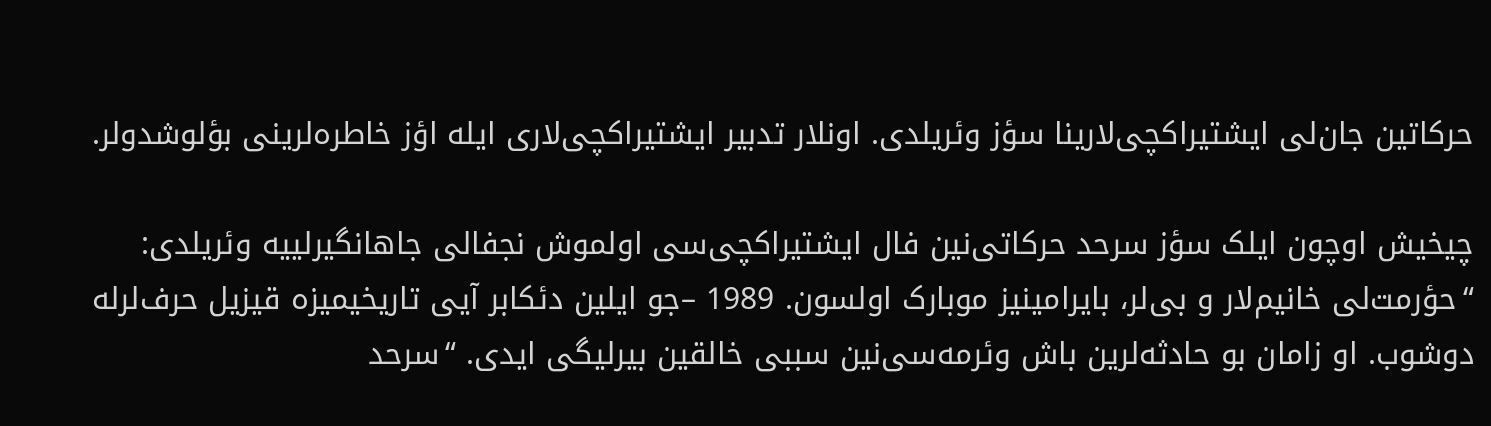حرکاتین جان‌لی ایشتیراکچی‌لارینا سؤز وئریلدی. اونلار تدبیر ایشتیراکچی‌لاری ایله اؤز خاطره‌لرینی بؤلوشدولر.

چیخیش اوچون ایلک سؤز سرحد حرکاتی‌نین فال ایشتیراکچی‌سی اولموش نجفا‌لی جاهانگیرلییه وئریلدی: “حؤرمت‌لی خانیم‌لار و بی‌لر، بایرامینیز موبا‌رک اولسون. 1989 –جو ایلین دئکابر آیی تاریخیمیزه قیزیل حرف‌لرله دوشوب. او زامان بو حادثه‌لرین باش وئرمه‌سی‌نین سببی خالقین بیرلیگی ایدی. “سرحد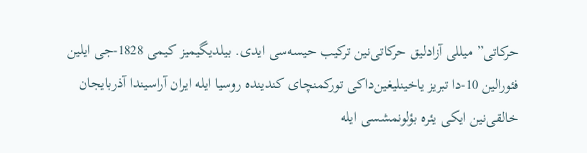حرکاتی” میللی آزادلیق حرکاتی‌نین ترکیب حیسه‌سی ایدی. بیلدیگیمیز کیمی 1828-جی ایلین فئورالین 10-دا تبریز یاخینلیغین‌داکی تورکمنچای کندینده روسیا ایله ایران آراسیندا آذربایجان خالقی‌نین ایکی یئره بؤلونمشسی ایله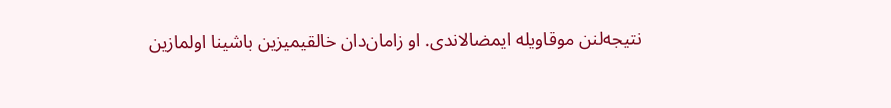نتیجه‌لنن موقاویله ایمضالاندی. او زامان‌دان خالقیمیزین باشینا اولمازین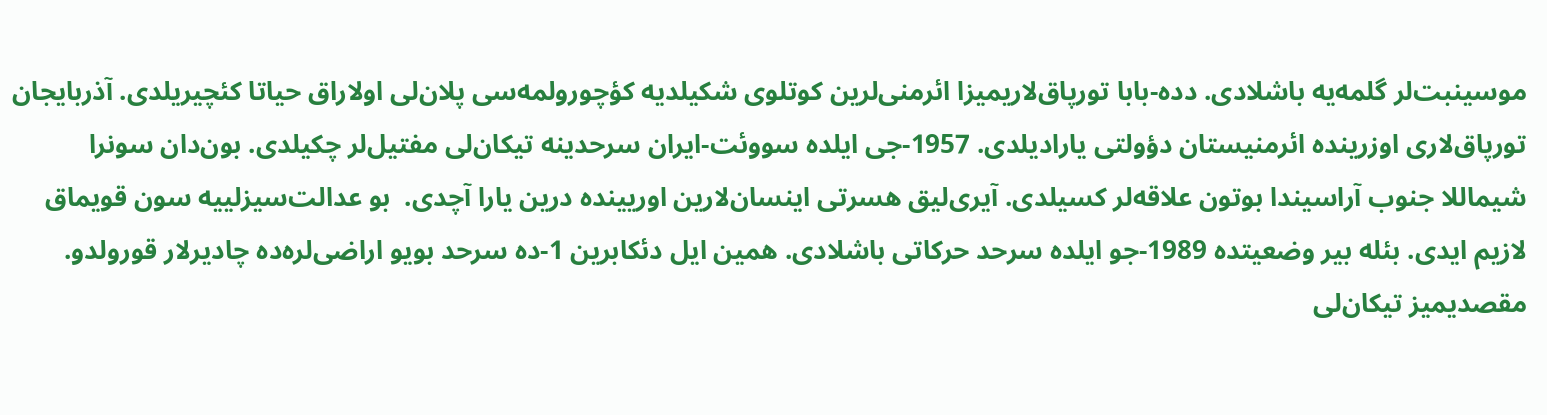موسینبت‌لر گلمه‌یه باشلادی. دده-بابا تورپاق‌لاریمیزا ائرمنی‌لرین کوتلوی شکیلدیه کؤچورولمه‌سی پلان‌لی اولا‌راق حیاتا کئچیریلدی. آذربایجان تورپاق‌لاری اوزرینده ائرمنیستان دؤولتی یارادیلدی. 1957-جی ایلده سووئت-ایران سرحدینه تیکان‌لی مفتیل‌لر چکیلدی. بون‌دان سونرا شیماللا جنوب آراسیندا بوتون علاقه‌لر کسیلدی. آیری‌لیق هسرتی اینسان‌لارین اوریینده درین یارا آچدی.  بو عدالت‌سیزلییه سون قویماق لازیم ایدی. بئله بیر وضعیتده 1989-جو ایلده سرحد حرکاتی باشلادی. همین ایل دئکابرین 1-ده سرحد بویو اراضی‌لره‌ده چادیرلار قورولدو. مقصدیمیز تیکان‌لی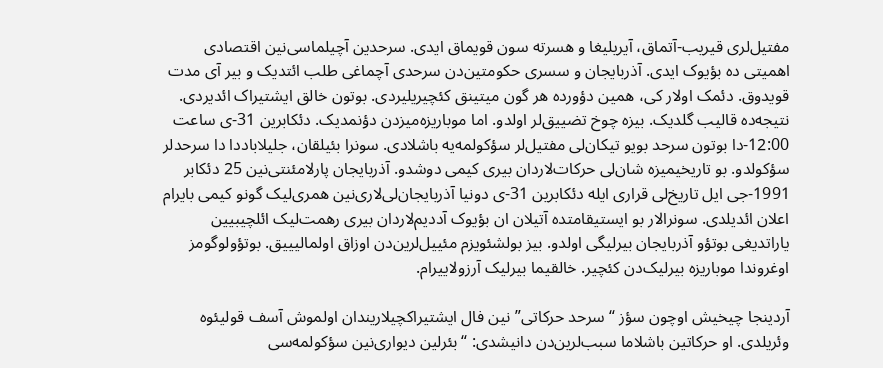مفتیل‌لری قیریب-آتماق، آیریلیغا و هسرته سون قویماق ایدی. سرحدین آچیلماسی‌نین اقتصادی اهمیتی ده بؤیوک ایدی. آذربایجان و سسری حکومتین‌دن سرحدی آچماغی طلب ائتدیک و بیر آی مدت قویدوق. دئمک اولار کی، همین دؤورده هر گون میتینق کئچیریلیردی. بوتون خالق ایشتیراک ائدیردی. نتیجه‌ده قالیب گلدیک. بیزه چوخ تضییق‌لر اولدو. اما موباریزه‌میزدن دؤنمدیک. دئکابرین 31-ی ساعت 12:00-دا بوتون سرحد بویو تیکان‌لی مفتیل‌لر سؤکولمه‌یه باشلادی. سونرا بئیلقان، جلیلاباددا دا سرحدلر سؤکولدو. بو تاریخیمیزه شان‌لی حرکات‌لاردان بیری کیمی دوشدو. آذربایجان پارلامئنتی‌نین 25 دئکابر 1991-جی ایل تاریخ‌لی قراری ایله دئکابرین 31-ی دونیا آذربایجان‌لی‌لاری‌نین همری‌لیک گونو کیمی بایرام اعلان ائدیلدی. سونرا‌لار بو ایستیقامتده آتیلان ان بؤیوک آددیم‌لاردان بیری رهمت‌لیک ائلچیبیین یاراتدیغی بوتؤو آذربایجان بیرلیگی اولدو. بیز بولشئویزم مئییل‌لرین‌دن اوزاق اولمالیییق. بوتؤولوگومز اوغروندا موباریزه بیرلیک‌دن کئچیر. خالقیما بیرلیک آرزولاییرام.

آردینجا چیخیش اوچون سؤز “سرحد حرکاتی”نین فال ایشتیراکچیلاریندان‌ اولموش آسف قولیئوه وئریلدی. او حرکاتین باشلاما سبب‌لرین‌دن دانیشدی: “بئرلین دیواری‌نین سؤکولمه‌سی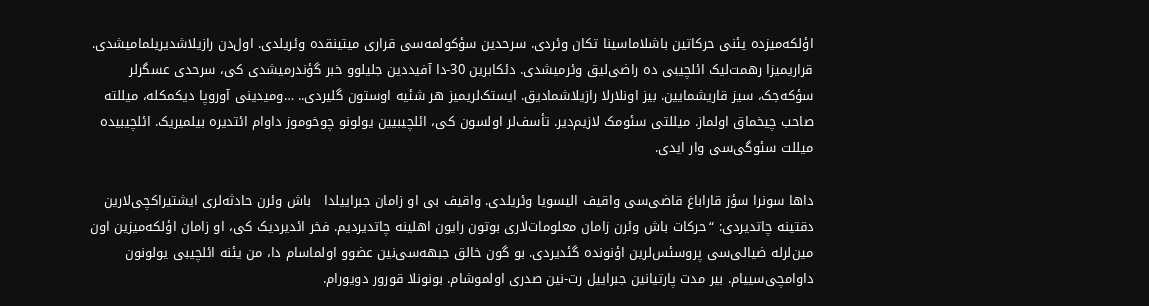اؤلکه‌میزده یئنی حرکاتین باشلاماسینا تکان وئردی. سرحدین سؤکولمه‌سی قراری میتینقده وئریلدی. اول‌دن رازیلاشدیریلمامیشدی. قراریمیزا رهمت‌لیک ائلچیبی ده راضی‌لیق وئرمیشدی. دئکابرین 30-دا آفیددین جلیلوو خبر گؤندرمیشدی کی، سرحدی عسگرلر سؤکه‌جک، سیز قاریشمایین. بیز اونلارلا رازیلاشمادیق. ایستک‌لریمیز هر شئیه اوستون گلیردی.. …ومیدینی آوروپا دیکمکله، میللته صاحب چیخماق اولماز. میللتی سئومک لازیم‌دیر. تأسف‌لر اولسون کی، ائلچیبیین یولونو چوخوموز داوام ائتدیره بیلمیریک. ائلچیبیده میللت سئوگی‌سی وار ایدی.

داها سونرا سؤز قاراباغ قاضی‌سی واقیف الیسویا وئریلدی. واقیف بی او زامان جبراییلدا   باش وئرن حادثه‌لری ایشتیراکچی‌لارین دقتینه چاتدیردی: “حرکات باش وئرن زامان معلومات‌لاری بوتون رایون اهلینه چاتدیردیم. فخر ائدیردیک کی، او زامان اؤلکه‌میزین اون مین‌لرله ضیا‌لی‌سی پروسئس‌لرین اؤنونده گئدیردی. بو گون خالق جبهه‌سی‌نین عضوو اولماسام دا، من یئنه ائلچیبی یولونون   داوامچی‌سییام. بیر مدت پارتیانین جبراییل رت-نین صدری اولموشام. بونونلا قورور دویورام.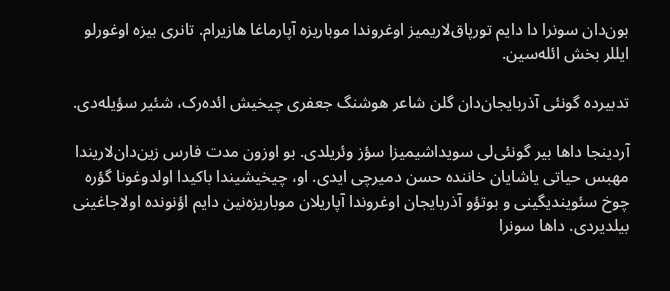بون‌دان سونرا دا دایم تورپاق‌لاریمیز اوغروندا موباریزه آپارماغا هازیرام. تانری بیزه اوغورلو ایللر بخش ائله‌سین.

تدبیرده گونئی آذربایجان‌دان گلن شاعر هوشنگ جعفری چیخیش ائده‌رک، شئیر سؤیله‌دی.

آردینجا داها بیر گونئی‌لی سویداشیمیزا سؤز وئریلدی. بو اوزون مدت فارس زین‌دان‌لاریندا مهبس حیاتی یاشایان خاننده حسن دمیرچی ایدی. او، چیخیشیندا باکیدا اولدوغونا گؤره چوخ سئویندیگینی و بوتؤو آذربایجان اوغروندا آپاریلان موباریزه‌نین دایم اؤنونده اولاجاغینی بیلدیردی. داها سونرا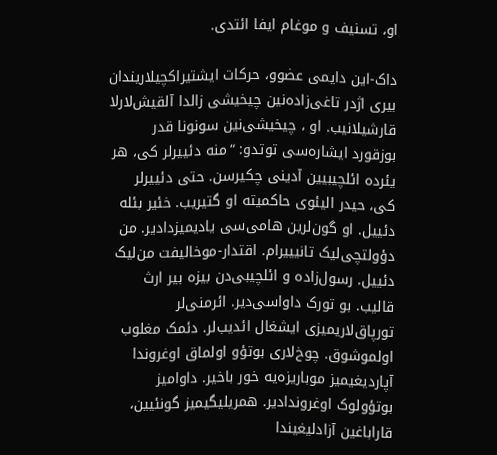او، تسنیف و موغام ایفا ائتدی.

داک-این دایمی عضوو، حرکات ایشتیراکچیلاریندان‌ بیری اژدر تاغی‌زاده‌نین چیخیشی زالدا آلقیش‌لارلا قارشیلانیب. او ، چیخیشی‌نین سونونا قدر بوزقورد ایشاره‌سی توتدو: “منه دئییرلر کی، هر یئرده ائلچیبیین آدینی چکیرسن. حتی دئییرلر کی، حیدر الیئوی حاکمیته او گتیریب. خئیر بئله دئییل. او گون‌لرین هامی‌سی یادیمیزدا‌دیر. من دؤولتچی‌لیک تانیییرام. اقتدار-موخالیفت من‌لیک دئییل. رسول‌زاده و ائلچیبی‌دن بیزه بیر ارث قالیب. بو تورک داواسی‌دیر. ائرمنی‌لر تورپاق‌لاریمیزی ایشغال ائدیب‌لر. دئمک مغلوب اولموشوق. چوخ‌لاری بوتؤو اولماق اوغروندا آپاردیغیمیز موباریزه‌یه خور باخیر. داوامیز بوتؤولوک اوغروندا‌دیر. همریلیگیمیز گونئیین، قاراباغین آزادلیغیندا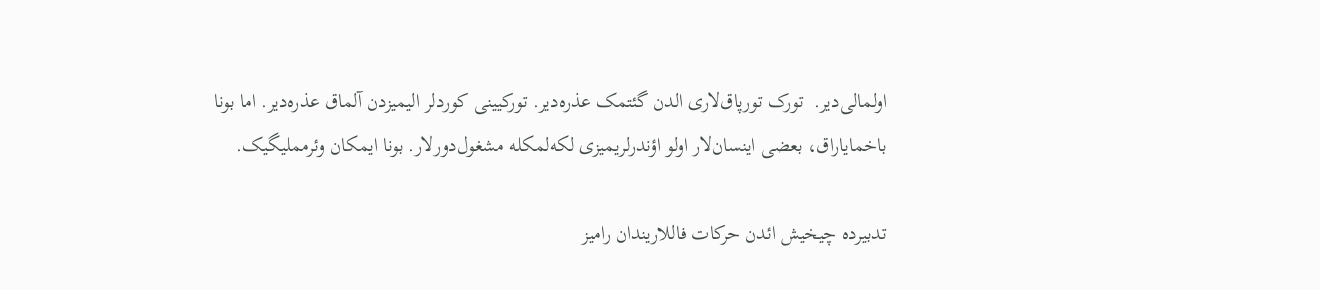اولما‌لی‌دیر.  تورک تورپاق‌لاری الدن گئتمک عذره‌دیر. تورکیینی کوردلر الیمیزدن آلماق عذره‌دیر. اما بونا باخمایا‌راق، بعضی اینسان‌لار اولو اؤندرلریمیزی لکه‌لمکله مشغول‌دورلار. بونا ایمکان وئرمملیگیک.

تدبیرده چیخیش ائدن حرکات فاللاریندان‌ رامیز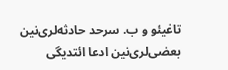تاغیئو و ب. سرحد حادثه‌لری‌نین بعضی‌لری‌نین ادعا ائتدیگی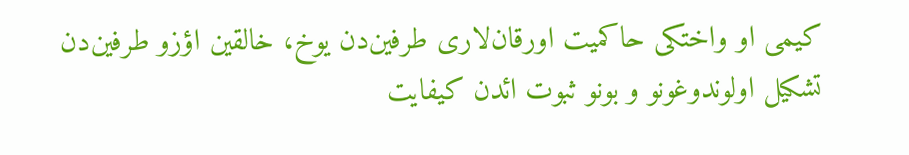کیمی او واختکی حاکمیت اورقان‌لاری طرفین‌دن یوخ، خالقین اؤزو طرفین‌دن تشکیل اولوندوغونو و بونو ثبوت ائدن کیفایت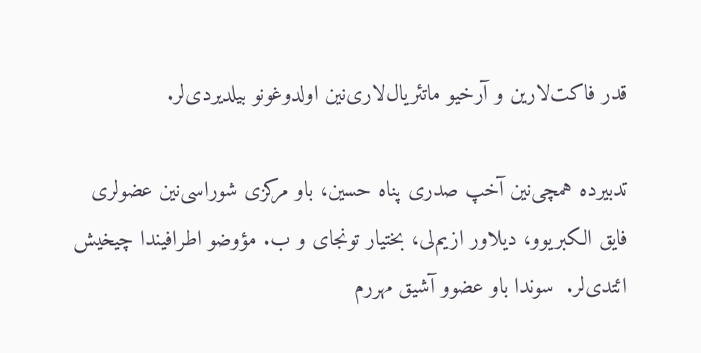قدر فاکت‌لارین و آرخیو ماتئریال‌لاری‌نین اولدوغونو بیلدیردی‌لر.

تدبیرده همچی‌نین آخپ صدری پناه حسین، باو مرکزی شوراسی‌نین عضو‌لری فایق الکبریوو، دیلاور ازیم‌لی، بختیار تونجای و ب. مؤوضو اطرافیندا چیخیش ائتدی‌لر.  سوندا باو عضوو آشیق مهررم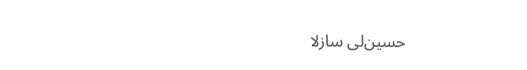حسین‌لی سازلا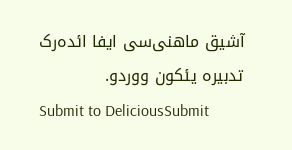آشیق ماهنی‌سی ایفا ائده‌رک تدبیره یئکون ووردو.
Submit to DeliciousSubmit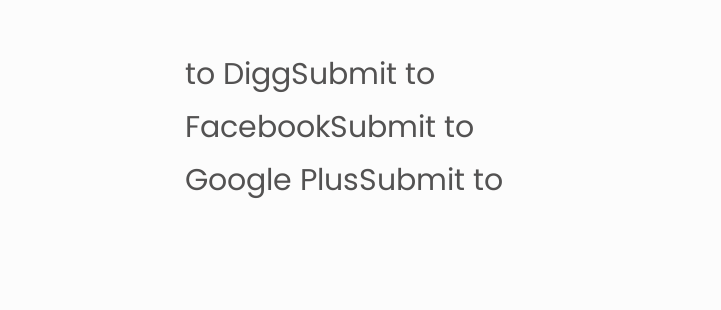to DiggSubmit to FacebookSubmit to Google PlusSubmit to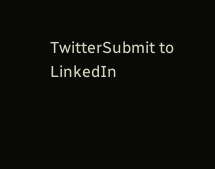TwitterSubmit to LinkedIn